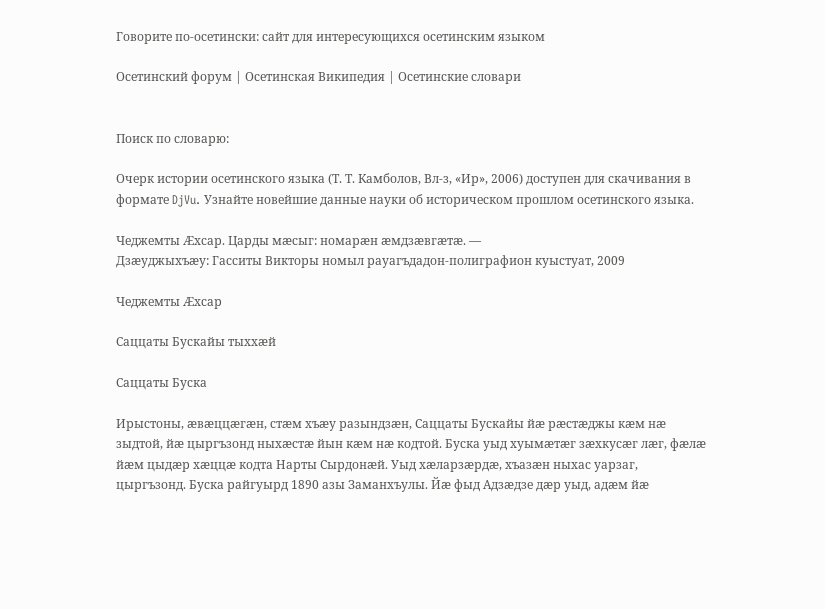Говорите по-осетински: сайт для интересующихся осетинским языком

Осетинский форум | Осетинская Википедия | Осетинские словари


Поиск по словарю:

Очерк истории осетинского языка (Т. Т. Камболов, Вл-з, «Ир», 2006) доступен для скачивания в формате DjVu. Узнайте новейшие данные науки об историческом прошлом осетинского языка.

Чеджемты Æхсар. Царды мæсыг: номарæн æмдзæвгæтæ. —
Дзæуджыхъæу: Гасситы Викторы номыл рауагъдадон-полиграфион куыстуат, 2009

Чеджемты Æхсар

Саццаты Бускайы тыххæй

Саццаты Буска

Ирыстоны, æвæццæгæн, стæм хъæу разындзæн, Саццаты Бускайы йæ рæстæджы кæм нæ зыдтой, йæ цыргъзонд ныхæстæ йын кæм нæ кодтой. Буска уыд хуымæтæг зæхкусæг лæг, фæлæ йæм цыдæр хæццæ кодта Нарты Сырдонæй. Уыд хæларзæрдæ, хъазæн ныхас уарзаг, цыргъзонд. Буска райгуырд 1890 азы Заманхъулы. Йæ фыд Адзæдзе дæр уыд, адæм йæ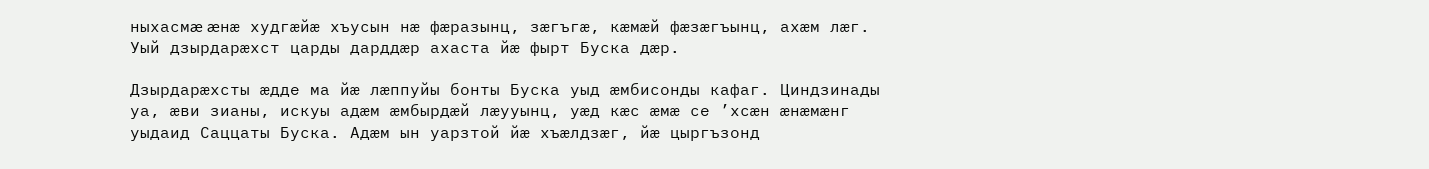ныхасмæ æнæ худгæйæ хъусын нæ фæразынц, зæгъгæ, кæмæй фæзæгъынц, ахæм лæг. Уый дзырдарæхст царды дарддæр ахаста йæ фырт Буска дæр.

Дзырдарæхсты æдде ма йæ лæппуйы бонты Буска уыд æмбисонды кафаг. Циндзинады уа, æви зианы, искуы адæм æмбырдæй лæууынц, уæд кæс æмæ се ’хсæн æнæмæнг уыдаид Саццаты Буска. Адæм ын уарзтой йæ хъæлдзæг, йæ цыргъзонд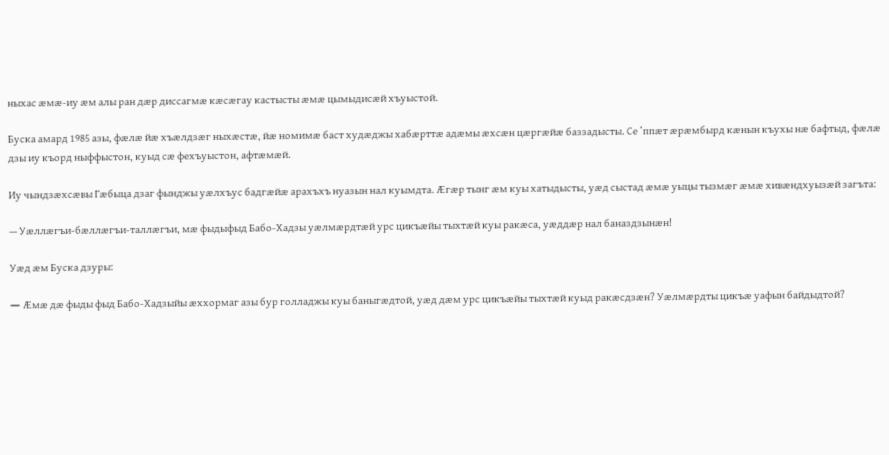ныхас æмæ-иу æм алы ран дæр диссагмæ кæсæгау кастысты æмæ цымыдисæй хъуыстой.

Буска амард 1985 азы, фæлæ йæ хъæлдзæг ныхæстæ, йæ номимæ баст худæджы хабæрттæ адæмы æхсæн цæргæйæ баззадысты. Се ’ппæт æрæмбырд кæнын къухы нæ бафтыд, фæлæ дзы иу къорд ныффыстон, куыд сæ фехъуыстон, афтæмæй.

Иу чындзæхсæвы Гæбыца дзаг фынджы уæлхъус бадгæйæ арахъхъ нуазын нал куымдта. Æгæр тынг æм куы хатыдысты, уæд сыстад æмæ уыцы тызмæг æмæ хивæндхуызæй загъта:

— Уæллæгъи-бæллæгъи-таллæгъи, мæ фыдыфыд Бабо-Хадзы уæлмæрдтæй урс цикъæйы тыхтæй куы ракæса, уæддæр нал баназдзынæн!

Уæд æм Буска дзуры:

— Æмæ дæ фыды фыд Бабо-Хадзыйы æххормаг азы бур голладжы куы баныгæдтой, уæд дæм урс цикъæйы тыхтæй куыд ракæсдзæн? Уæлмæрдты цикъæ уафын байдыдтой?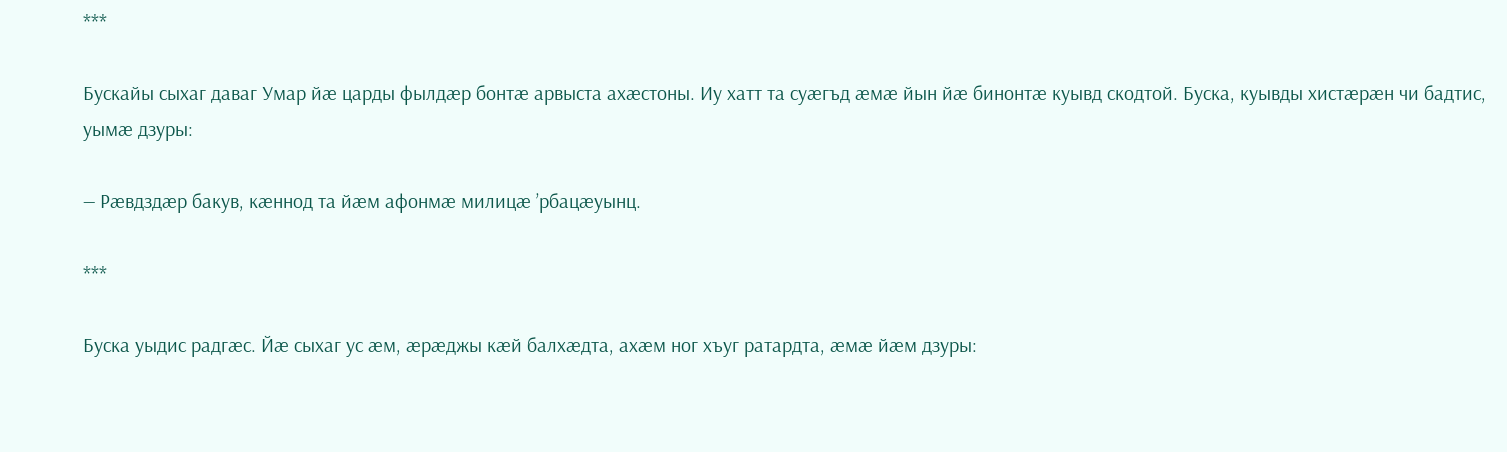***

Бускайы сыхаг даваг Умар йæ царды фылдæр бонтæ арвыста ахæстоны. Иу хатт та суæгъд æмæ йын йæ бинонтæ куывд скодтой. Буска, куывды хистæрæн чи бадтис, уымæ дзуры:

— Рæвдздæр бакув, кæннод та йæм афонмæ милицæ ’рбацæуынц.

***

Буска уыдис радгæс. Йæ сыхаг ус æм, æрæджы кæй балхæдта, ахæм ног хъуг ратардта, æмæ йæм дзуры: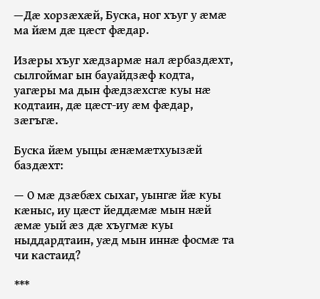—Дæ хорзæхæй, Буска, ног хъуг у æмæ ма йæм дæ цæст фæдар.

Изæры хъуг хæдзармæ нал æрбаздæхт, сылгоймаг ын бауайдзæф кодта, уагæры ма дын фæдзæхсгæ куы нæ кодтаин, дæ цæст-иу æм фæдар, зæгъгæ.

Буска йæм уыцы æнæмæтхуызæй баздæхт:

— О мæ дзæбæх сыхаг, уынгæ йæ куы кæныс, иу цæст йеддæмæ мын нæй æмæ уый æз дæ хъугмæ куы ныддардтаин, уæд мын иннæ фосмæ та чи кастаид?

***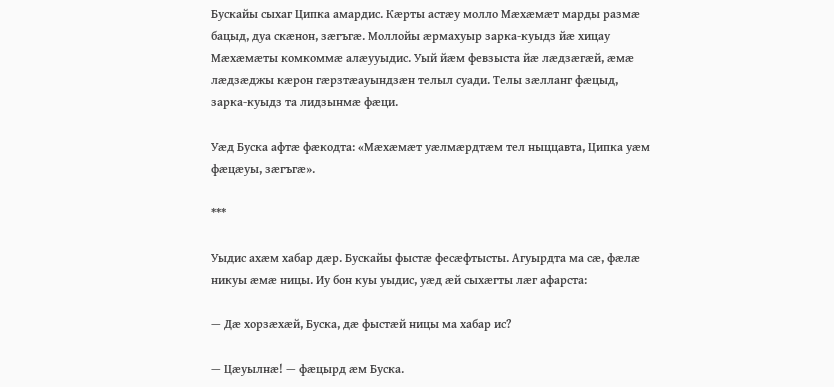Бускайы сыхаг Ципка амардис. Кæрты астæу молло Мæхæмæт марды размæ бацыд, дуа скæнон, зæгъгæ. Моллойы æрмахуыр зарка-куыдз йæ хицау Мæхæмæты комкоммæ алæууыдис. Уый йæм февзыста йæ лæдзæгæй, æмæ лæдзæджы кæрон гæрзтæауындзæн телыл суади. Телы зæлланг фæцыд, зарка-куыдз та лидзынмæ фæци.

Уæд Буска афтæ фæкодта: «Мæхæмæт уæлмæрдтæм тел ныццавта, Ципка уæм фæцæуы, зæгъгæ».

***

Уыдис ахæм хабар дæр. Бускайы фыстæ фесæфтысты. Агуырдта ма сæ, фæлæ никуы æмæ ницы. Иу бон куы уыдис, уæд æй сыхæгты лæг афарста:

— Дæ хорзæхæй, Буска, дæ фыстæй ницы ма хабар ис?

— Цæуылнæ! — фæцырд æм Буска.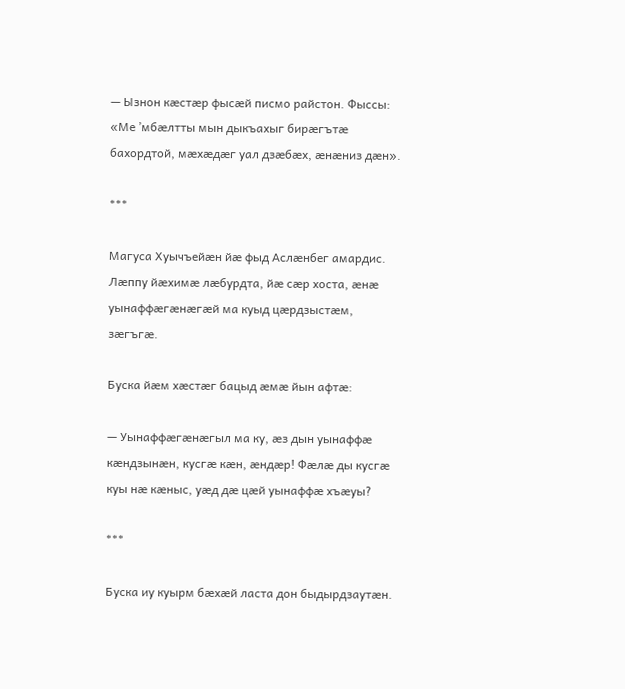— Ызнон кæстæр фысæй писмо райстон. Фыссы: «Ме ’мбæлтты мын дыкъахыг бирæгътæ бахордтой, мæхæдæг уал дзæбæх, æнæниз дæн».

***

Магуса Хуычъейæн йæ фыд Аслæнбег амардис. Лæппу йæхимæ лæбурдта, йæ сæр хоста, æнæ уынаффæгæнæгæй ма куыд цæрдзыстæм, зæгъгæ.

Буска йæм хæстæг бацыд æмæ йын афтæ:

— Уынаффæгæнæгыл ма ку, æз дын уынаффæ кæндзынæн, кусгæ кæн, æндæр! Фæлæ ды кусгæ куы нæ кæныс, уæд дæ цæй уынаффæ хъæуы?

***

Буска иу куырм бæхæй ласта дон быдырдзаутæн.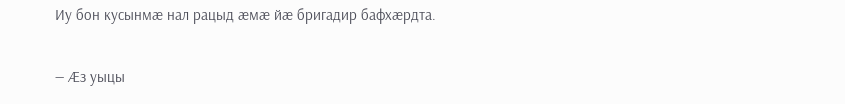Иу бон кусынмæ нал рацыд æмæ йæ бригадир бафхæрдта.

— Æз уыцы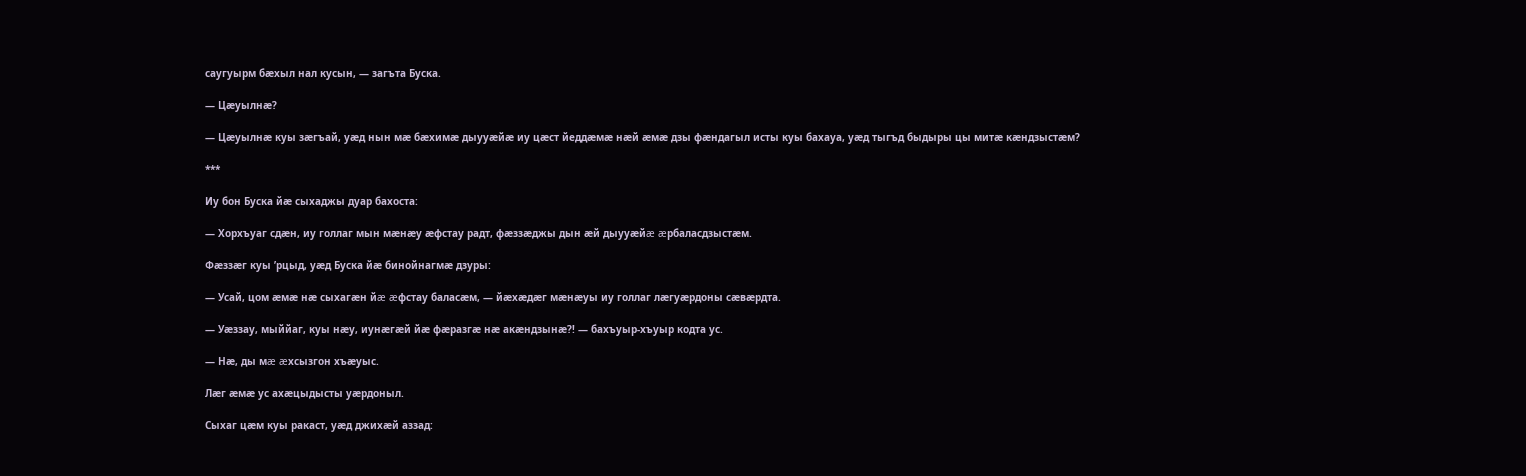саугуырм бæхыл нал кусын, — загъта Буска.

— Цæуылнæ?

— Цæуылнæ куы зæгъай, уæд нын мæ бæхимæ дыууæйæ иу цæст йеддæмæ нæй æмæ дзы фæндагыл исты куы бахауа, уæд тыгъд быдыры цы митæ кæндзыстæм?

***

Иу бон Буска йæ сыхаджы дуар бахоста:

— Хорхъуаг сдæн, иу голлаг мын мæнæу æфстау радт, фæззæджы дын æй дыууæйæ æрбаласдзыстæм.

Фæззæг куы ’рцыд, уæд Буска йæ бинойнагмæ дзуры:

— Усай, цом æмæ нæ сыхагæн йæ æфстау баласæм, — йæхæдæг мæнæуы иу голлаг лæгуæрдоны сæвæрдта.

— Уæззау, мыййаг, куы нæу, иунæгæй йæ фæразгæ нæ акæндзынæ?! — бахъуыр-хъуыр кодта ус.

— Нæ, ды мæ æхсызгон хъæуыс.

Лæг æмæ ус ахæцыдысты уæрдоныл.

Сыхаг цæм куы ракаст, уæд джихæй аззад: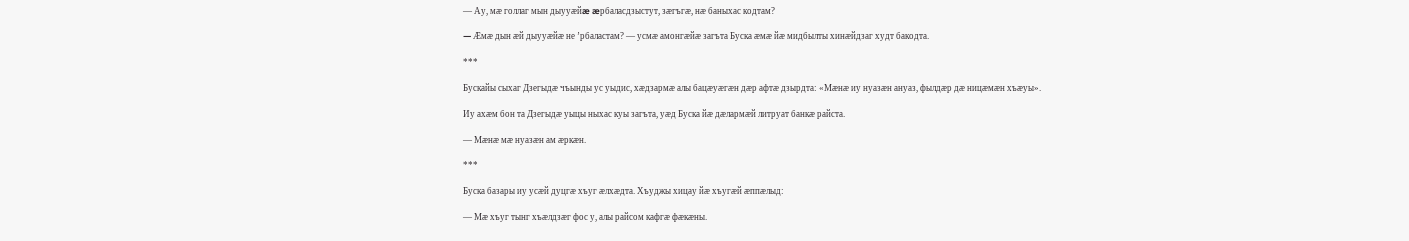— Ау, мæ голлаг мын дыууæйæ æрбаласдзыстут, зæгъгæ, нæ баныхас кодтам?

— Æмæ дын æй дыууæйæ не ’рбаластам? — усмæ амонгæйæ загъта Буска æмæ йæ мидбылты хинæйдзаг худт бакодта.

***

Бускайы сыхаг Дзегыдæ чъынды ус уыдис, хæдзармæ алы бацæуæгæн дæр афтæ дзырдта: «Мæнæ иу нуазæн ануаз, фылдæр дæ ницæмæн хъæуы».

Иу ахæм бон та Дзегыдæ уыцы ныхас куы загъта, уæд Буска йæ дæлармæй литруат банкæ райста.

— Мæнæ мæ нуазæн ам æркæн.

***

Буска базары иу усæй дуцгæ хъуг æлхæдта. Хъуджы хицау йæ хъугæй æппæлыд:

— Мæ хъуг тынг хъæлдзæг фос у, алы райсом кафгæ фæкæны.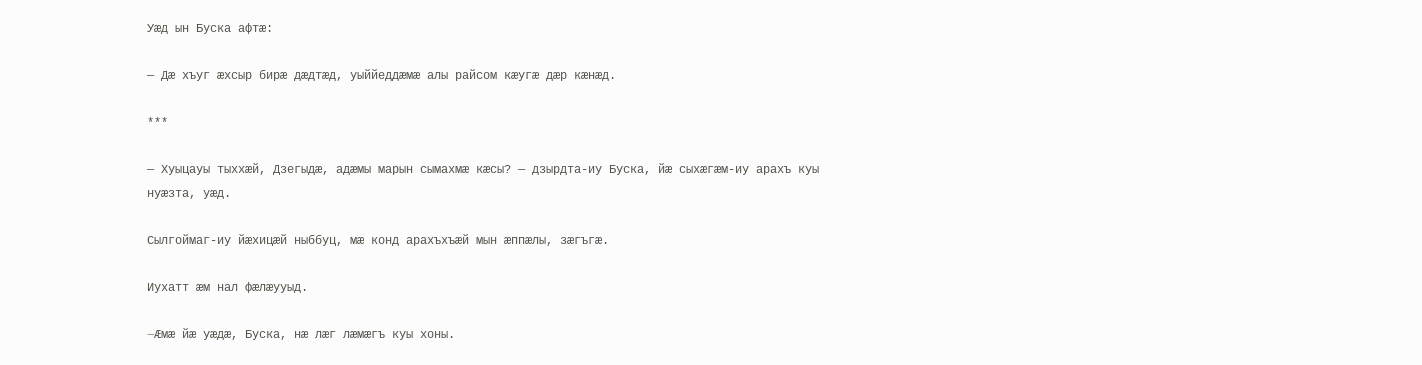Уæд ын Буска афтæ:

— Дæ хъуг æхсыр бирæ дæдтæд, уыййеддæмæ алы райсом кæугæ дæр кæнæд.

***

— Хуыцауы тыххæй, Дзегыдæ, адæмы марын сымахмæ кæсы? — дзырдта-иу Буска, йæ сыхæгæм-иу арахъ куы нуæзта, уæд.

Сылгоймаг-иу йæхицæй ныббуц, мæ конд арахъхъæй мын æппæлы, зæгъгæ.

Иухатт æм нал фæлæууыд.

—Æмæ йæ уæдæ, Буска, нæ лæг лæмæгъ куы хоны.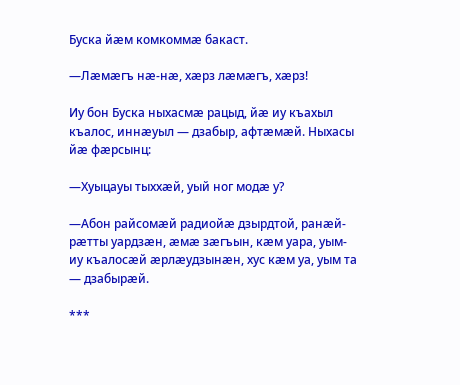Буска йæм комкоммæ бакаст.

—Лæмæгъ нæ-нæ, хæрз лæмæгъ, хæрз!

Иу бон Буска ныхасмæ рацыд, йæ иу къахыл къалос, иннæуыл — дзабыр, афтæмæй. Ныхасы йæ фæрсынц:

—Хуыцауы тыххæй, уый ног модæ у?

—Абон райсомæй радиойæ дзырдтой, ранæй-рæтты уардзæн, æмæ зæгъын, кæм уара, уым-иу къалосæй æрлæудзынæн, хус кæм уа, уым та — дзабырæй.

***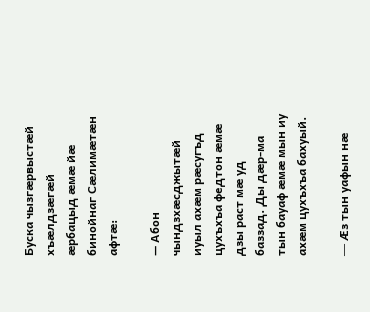Буска чызгæрвыстæй хъæлдзæгæй æрбацыд æмæ йæ бинойнаг Сæлимæтæн афтæ:

— Абон чындзхæсджытæй иуыл ахæм рæсугъд цухъхъа федтон æмæ дзы раст мæ уд баззад. Ды дæр-ма тын бауаф æмæ мын иу ахæм цухъхъа бахуый.

— Æз тын уафын нæ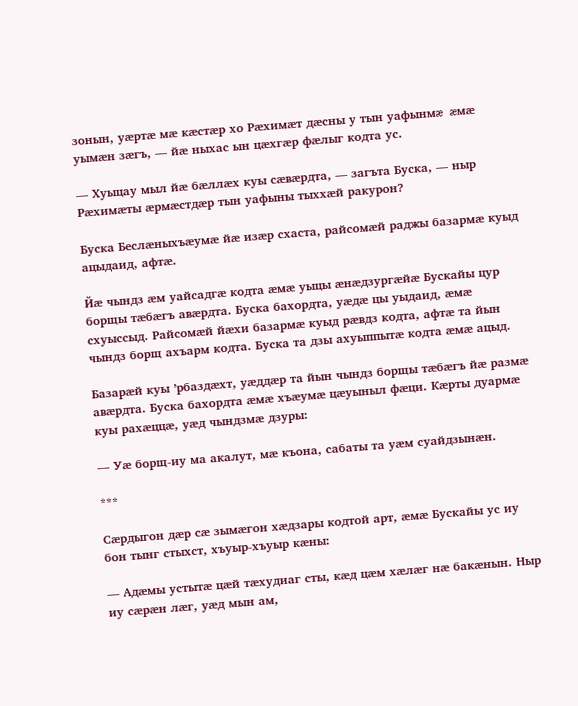зонын, уæртæ мæ кæстæр хо Рæхимæт дæсны у тын уафынмæ æмæ уымæн зæгъ, — йæ ныхас ын цæхгæр фæлыг кодта ус.

— Хуыцау мыл йæ бæллæх куы сæвæрдта, — загъта Буска, — ныр Рæхимæты æрмæстдæр тын уафыны тыххæй ракурон?

Буска Беслæныхъæумæ йæ изæр схаста, райсомæй раджы базармæ куыд ацыдаид, афтæ.

Йæ чындз æм уайсадгæ кодта æмæ уыцы æнæдзургæйæ Бускайы цур борщы тæбæгъ авæрдта. Буска бахордта, уæдæ цы уыдаид, æмæ схуыссыд. Райсомæй йæхи базармæ куыд рæвдз кодта, афтæ та йын чындз борщ ахъарм кодта. Буска та дзы ахуыппытæ кодта æмæ ацыд.

Базарæй куы ’рбаздæхт, уæддæр та йын чындз борщы тæбæгъ йæ размæ авæрдта. Буска бахордта æмæ хъæумæ цæуыныл фæци. Кæрты дуармæ куы рахæццæ, уæд чындзмæ дзуры:

— Уæ борщ-иу ма акалут, мæ къона, сабаты та уæм суайдзынæн.

***

Сæрдыгон дæр сæ зымæгон хæдзары кодтой арт, æмæ Бускайы ус иу бон тынг стыхст, хъуыр-хъуыр кæны:

— Адæмы устытæ цæй тæхудиаг сты, кæд цæм хæлæг нæ бакæнын. Ныр иу сæрæн лæг, уæд мын ам,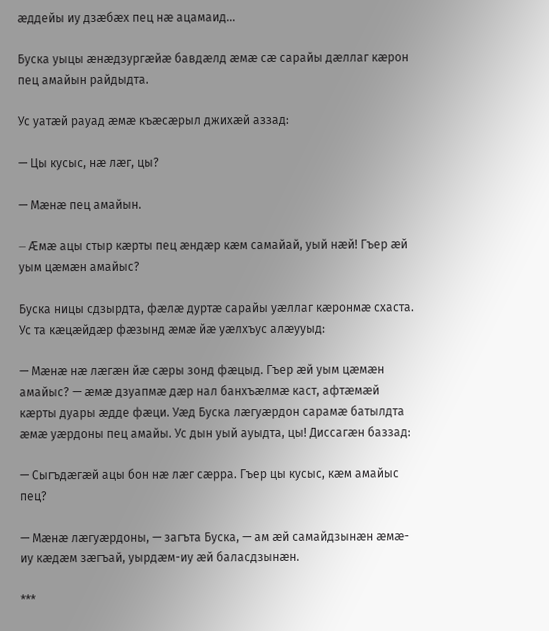æддейы иу дзæбæх пец нæ ацамаид…

Буска уыцы æнæдзургæйæ бавдæлд æмæ сæ сарайы дæллаг кæрон пец амайын райдыдта.

Ус уатæй рауад æмæ къæсæрыл джихæй аззад:

— Цы кусыс, нæ лæг, цы?

— Мæнæ пец амайын.

— Æмæ ацы стыр кæрты пец æндæр кæм самайай, уый нæй! Гъер æй уым цæмæн амайыс?

Буска ницы сдзырдта, фæлæ дуртæ сарайы уæллаг кæронмæ схаста. Ус та кæцæйдæр фæзынд æмæ йæ уæлхъус алæууыд:

— Мæнæ нæ лæгæн йæ сæры зонд фæцыд. Гъер æй уым цæмæн амайыс? — æмæ дзуапмæ дæр нал банхъæлмæ каст, афтæмæй кæрты дуары æдде фæци. Уæд Буска лæгуæрдон сарамæ батылдта æмæ уæрдоны пец амайы. Ус дын уый ауыдта, цы! Диссагæн баззад:

— Сыгъдæгæй ацы бон нæ лæг сæрра. Гъер цы кусыс, кæм амайыс пец?

— Мæнæ лæгуæрдоны, — загъта Буска, — ам æй самайдзынæн æмæ-иу кæдæм зæгъай, уырдæм-иу æй баласдзынæн.

***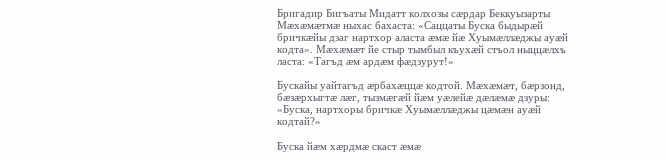Бригадир Бигъаты Мидатт колхозы сæрдар Беккуызарты Мæхæмæтмæ ныхас бахаста: «Саццаты Буска быдырæй бричкæйы дзаг нартхор аласта æмæ йæ Хуымæллæджы ауæй кодта». Мæхæмæт йе стыр тымбыл къухæй стъол ныццæлхъ ласта: «Тагъд æм ардæм фæдзурут!»

Бускайы уайтагъд æрбахæццæ кодтой. Мæхæмæт, бæрзонд, бæзæрхыгтæ лæг, тызмæгæй йæм уæлейæ дæлæмæ дзуры: «Буска, нартхоры бричкæ Хуымæллæджы цæмæн ауæй кодтай?»

Буска йæм хæрдмæ скаст æмæ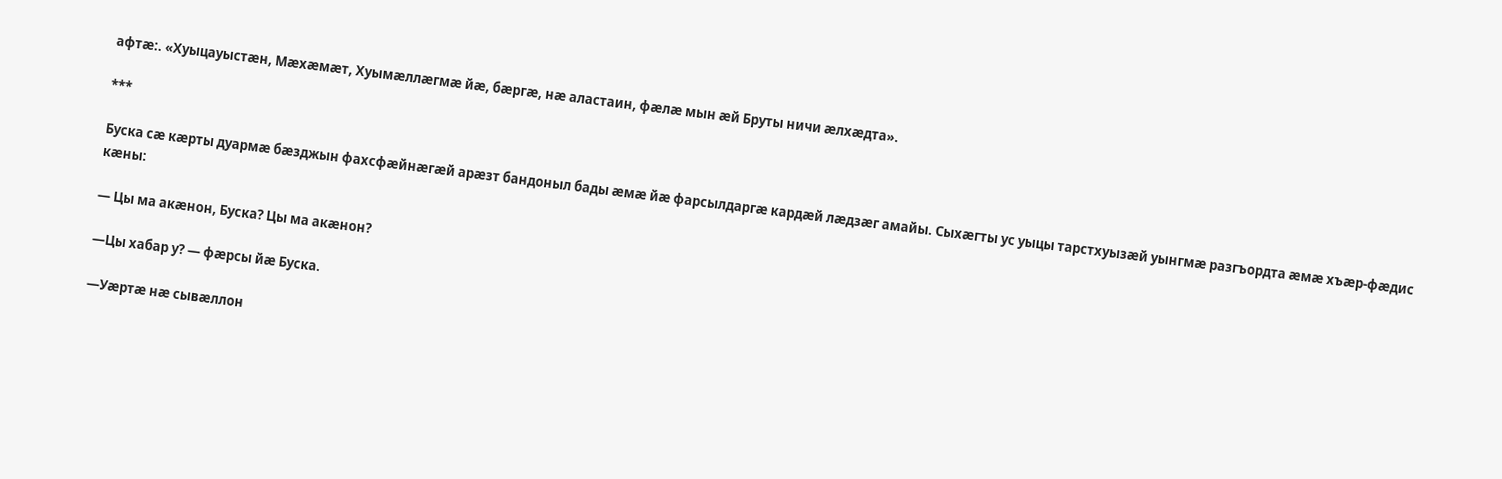афтæ:. «Хуыцауыстæн, Мæхæмæт, Хуымæллæгмæ йæ, бæргæ, нæ аластаин, фæлæ мын æй Бруты ничи æлхæдта».

***

Буска сæ кæрты дуармæ бæзджын фахсфæйнæгæй арæзт бандоныл бады æмæ йæ фарсылдаргæ кардæй лæдзæг амайы. Сыхæгты ус уыцы тарстхуызæй уынгмæ разгъордта æмæ хъæр-фæдис кæны:

— Цы ма акæнон, Буска? Цы ма акæнон?

—Цы хабар у? — фæрсы йæ Буска.

—Уæртæ нæ сывæллон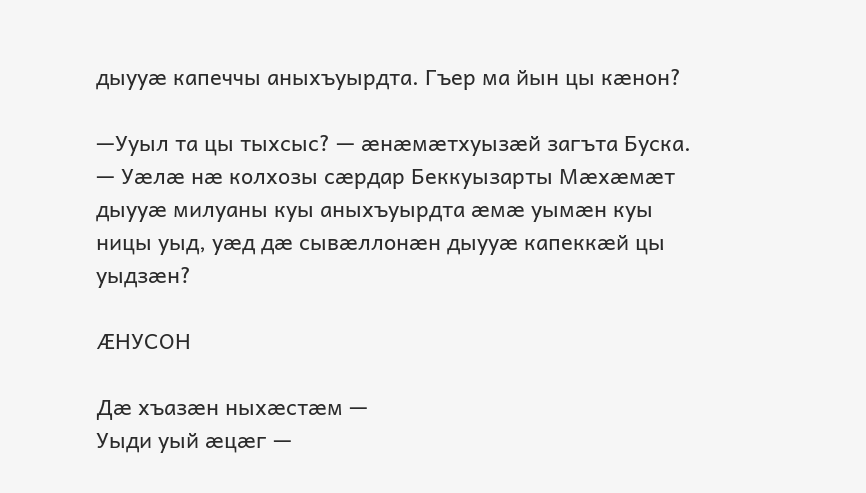дыууæ капеччы аныхъуырдта. Гъер ма йын цы кæнон?

—Ууыл та цы тыхсыс? — æнæмæтхуызæй загъта Буска. — Уæлæ нæ колхозы сæрдар Беккуызарты Мæхæмæт дыууæ милуаны куы аныхъуырдта æмæ уымæн куы ницы уыд, уæд дæ сывæллонæн дыууæ капеккæй цы уыдзæн?

ÆНУСОН

Дæ хъазæн ныхæстæм —
Уыди уый æцæг —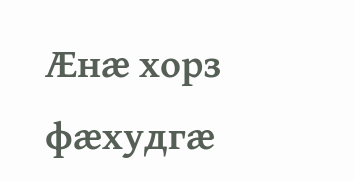Æнæ хорз фæхудгæ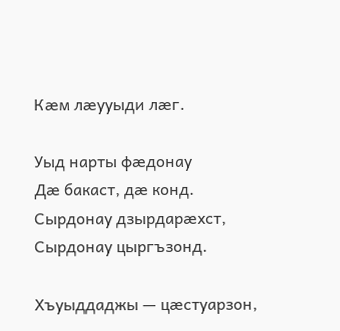Кæм лæууыди лæг.

Уыд нарты фæдонау
Дæ бакаст, дæ конд.
Сырдонау дзырдарæхст,
Сырдонау цыргъзонд.

Хъуыддаджы — цæстуарзон,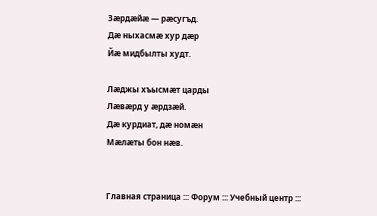Зæрдæйæ — рæсугъд.
Дæ ныхасмæ хур дæр
Йæ мидбылты худт.

Лæджы хъысмæт царды
Лæвæрд у æрдзæй.
Дæ курдиат, дæ номæн
Мæлæты бон нæв.


Главная страница ::: Форум ::: Учебный центр :::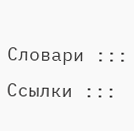Словари ::: Ссылки :::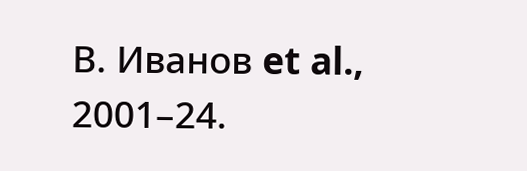В. Иванов et al., 2001–24.